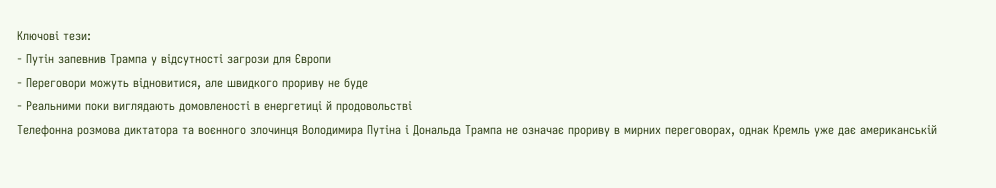Ключові тези:
- Путін запевнив Трампа у відсутності загрози для Європи
- Переговори можуть відновитися, але швидкого прориву не буде
- Реальними поки виглядають домовленості в енергетиці й продовольстві
Телефонна розмова диктатора та воєнного злочинця Володимира Путіна і Дональда Трампа не означає прориву в мирних переговорах, однак Кремль уже дає американській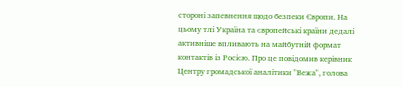стороні запевнення щодо безпеки Європи. На цьому тлі Україна та європейські країни дедалі активніше впливають на майбутній формат контактів із Росією. Про це повідомив керівник Центру громадської аналітики "Вежа", голова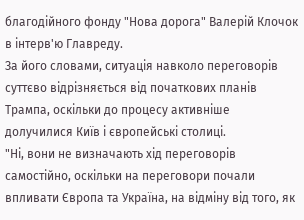благодійного фонду "Нова дорога" Валерій Клочок в інтерв'ю Главреду.
За його словами, ситуація навколо переговорів суттєво відрізняється від початкових планів Трампа, оскільки до процесу активніше долучилися Київ і європейські столиці.
"Ні, вони не визначають хід переговорів самостійно, оскільки на переговори почали впливати Європа та Україна, на відміну від того, як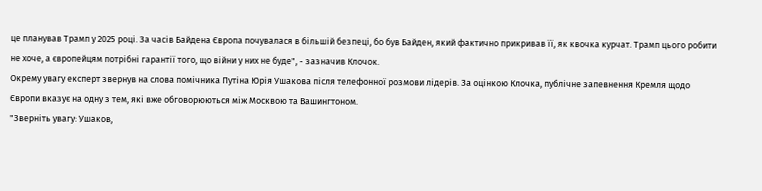це планував Трамп у 2025 році. За часів Байдена Європа почувалася в більшій безпеці, бо був Байден, який фактично прикривав її, як квочка курчат. Трамп цього робити не хоче, а європейцям потрібні гарантії того, що війни у них не буде", - зазначив Клочок.
Окрему увагу експерт звернув на слова помічника Путіна Юрія Ушакова після телефонної розмови лідерів. За оцінкою Клочка, публічне запевнення Кремля щодо Європи вказує на одну з тем, які вже обговорюються між Москвою та Вашингтоном.
"Зверніть увагу: Ушаков,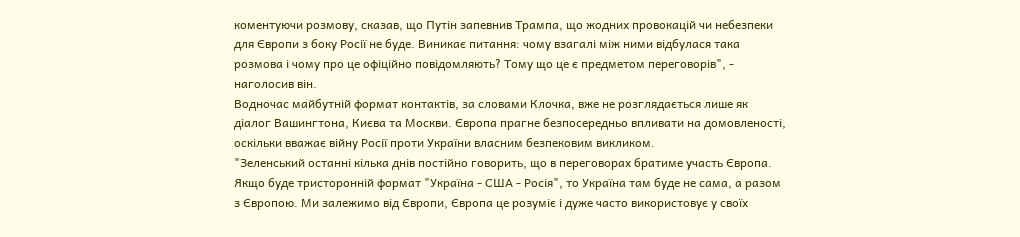коментуючи розмову, сказав, що Путін запевнив Трампа, що жодних провокацій чи небезпеки для Європи з боку Росії не буде. Виникає питання: чому взагалі між ними відбулася така розмова і чому про це офіційно повідомляють? Тому що це є предметом переговорів", - наголосив він.
Водночас майбутній формат контактів, за словами Клочка, вже не розглядається лише як діалог Вашингтона, Києва та Москви. Європа прагне безпосередньо впливати на домовленості, оскільки вважає війну Росії проти України власним безпековим викликом.
"Зеленський останні кілька днів постійно говорить, що в переговорах братиме участь Європа. Якщо буде тристоронній формат "Україна - США - Росія", то Україна там буде не сама, а разом з Європою. Ми залежимо від Європи, Європа це розуміє і дуже часто використовує у своїх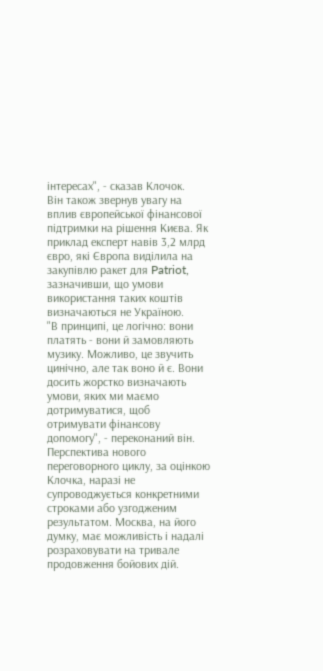інтересах", - сказав Клочок.
Він також звернув увагу на вплив європейської фінансової підтримки на рішення Києва. Як приклад експерт навів 3,2 млрд євро, які Європа виділила на закупівлю ракет для Patriot, зазначивши, що умови використання таких коштів визначаються не Україною.
"В принципі, це логічно: вони платять - вони й замовляють музику. Можливо, це звучить цинічно, але так воно й є. Вони досить жорстко визначають умови, яких ми маємо дотримуватися, щоб отримувати фінансову допомогу", - переконаний він.
Перспектива нового переговорного циклу, за оцінкою Клочка, наразі не супроводжується конкретними строками або узгодженим результатом. Москва, на його думку, має можливість і надалі розраховувати на тривале продовження бойових дій.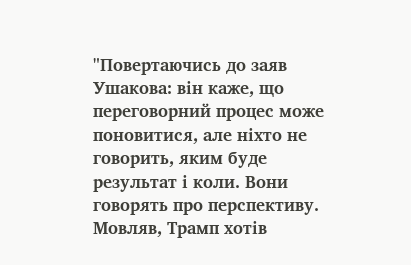"Повертаючись до заяв Ушакова: він каже, що переговорний процес може поновитися, але ніхто не говорить, яким буде результат і коли. Вони говорять про перспективу. Мовляв, Трамп хотів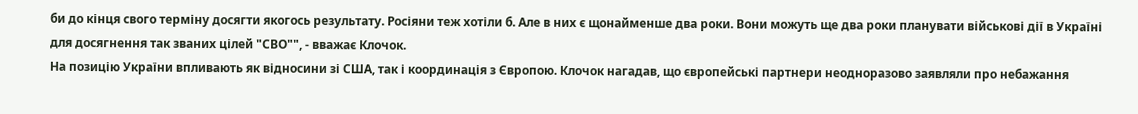би до кінця свого терміну досягти якогось результату. Росіяни теж хотіли б. Але в них є щонайменше два роки. Вони можуть ще два роки планувати військові дії в Україні для досягнення так званих цілей "СВО"", - вважає Клочок.
На позицію України впливають як відносини зі США, так і координація з Європою. Клочок нагадав, що європейські партнери неодноразово заявляли про небажання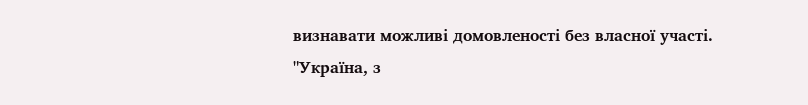визнавати можливі домовленості без власної участі.
"Україна, з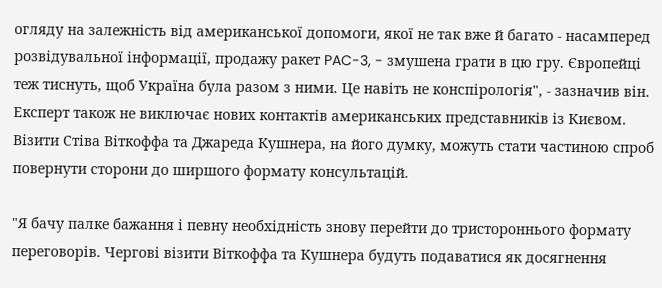огляду на залежність від американської допомоги, якої не так вже й багато - насамперед розвідувальної інформації, продажу ракет PAC-3, - змушена грати в цю гру. Європейці теж тиснуть, щоб Україна була разом з ними. Це навіть не конспірологія", - зазначив він.
Експерт також не виключає нових контактів американських представників із Києвом. Візити Стіва Віткоффа та Джареда Кушнера, на його думку, можуть стати частиною спроб повернути сторони до ширшого формату консультацій.

"Я бачу палке бажання і певну необхідність знову перейти до тристороннього формату переговорів. Чергові візити Віткоффа та Кушнера будуть подаватися як досягнення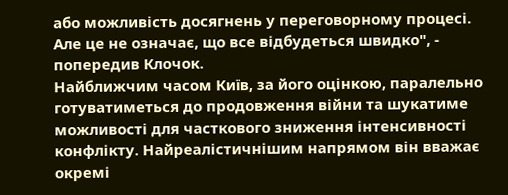або можливість досягнень у переговорному процесі. Але це не означає, що все відбудеться швидко", - попередив Клочок.
Найближчим часом Київ, за його оцінкою, паралельно готуватиметься до продовження війни та шукатиме можливості для часткового зниження інтенсивності конфлікту. Найреалістичнішим напрямом він вважає окремі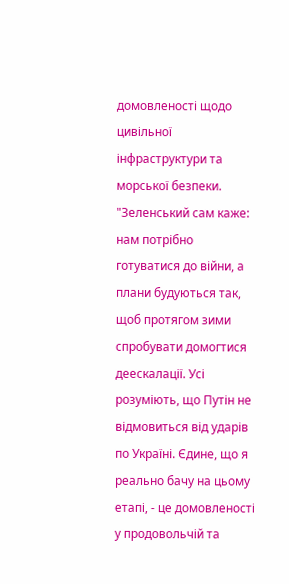домовленості щодо цивільної інфраструктури та морської безпеки.
"Зеленський сам каже: нам потрібно готуватися до війни, а плани будуються так, щоб протягом зими спробувати домогтися деескалації. Усі розуміють, що Путін не відмовиться від ударів по Україні. Єдине, що я реально бачу на цьому етапі, - це домовленості у продовольчій та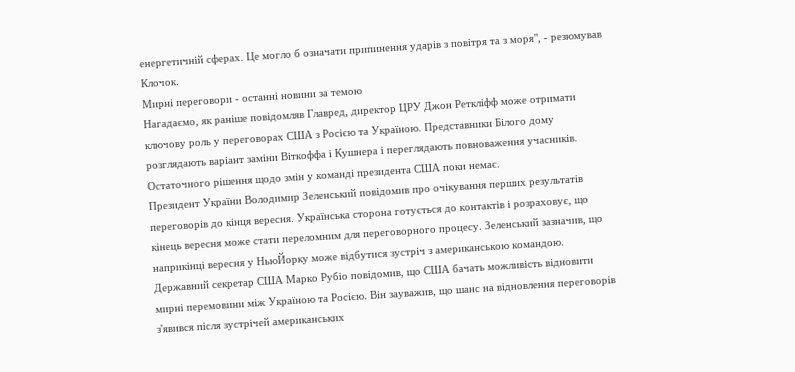енергетичній сферах. Це могло б означати припинення ударів з повітря та з моря", - резюмував Клочок.
Мирні переговори - останні новини за темою
Нагадаємо, як раніше повідомляв Главред, директор ЦРУ Джон Реткліфф може отримати ключову роль у переговорах США з Росією та Україною. Представники Білого дому розглядають варіант заміни Віткоффа і Кушнера і переглядають повноваження учасників. Остаточного рішення щодо змін у команді президента США поки немає.
Президент України Володимир Зеленський повідомив про очікування перших результатів переговорів до кінця вересня. Українська сторона готується до контактів і розраховує, що кінець вересня може стати переломним для переговорного процесу. Зеленський зазначив, що наприкінці вересня у НьюЙорку може відбутися зустріч з американською командою.
Державний секретар США Марко Рубіо повідомив, що США бачать можливість відновити мирні перемовини між Україною та Росією. Він зауважив, що шанс на відновлення переговорів з'явився після зустрічей американських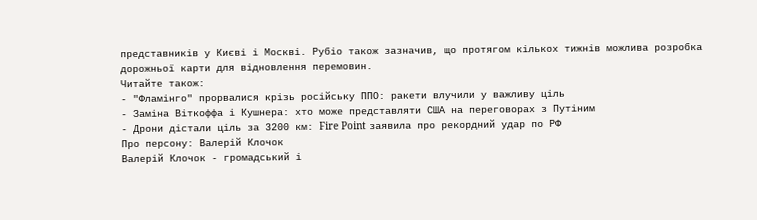представників у Києві і Москві. Рубіо також зазначив, що протягом кількох тижнів можлива розробка дорожньої карти для відновлення перемовин.
Читайте також:
- "Фламінго" прорвалися крізь російську ППО: ракети влучили у важливу ціль
- Заміна Віткоффа і Кушнера: хто може представляти США на переговорах з Путіним
- Дрони дістали ціль за 3200 км: Fire Point заявила про рекордний удар по РФ
Про персону: Валерій Клочок
Валерій Клочок - громадський і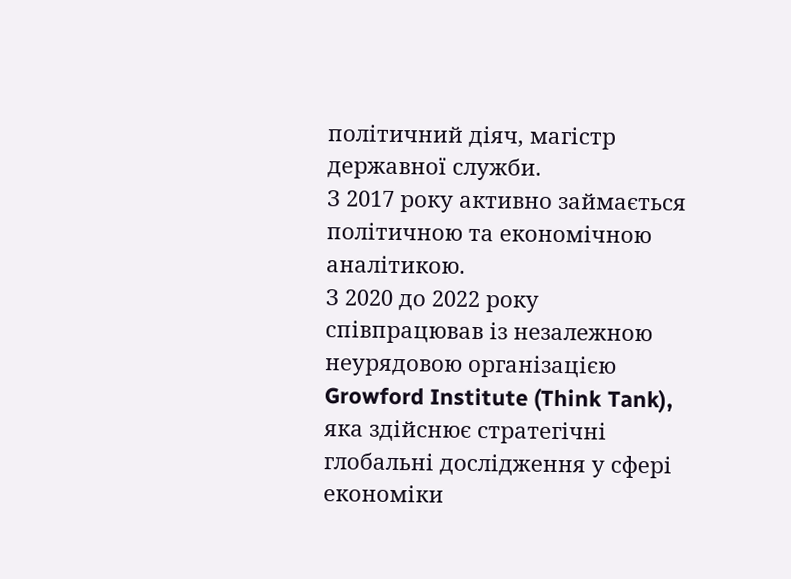політичний діяч, магістр державної служби.
З 2017 року активно займається політичною та економічною аналітикою.
З 2020 до 2022 року співпрацював із незалежною неурядовою організацією Growford Institute (Think Tank), яка здійснює стратегічні глобальні дослідження у сфері економіки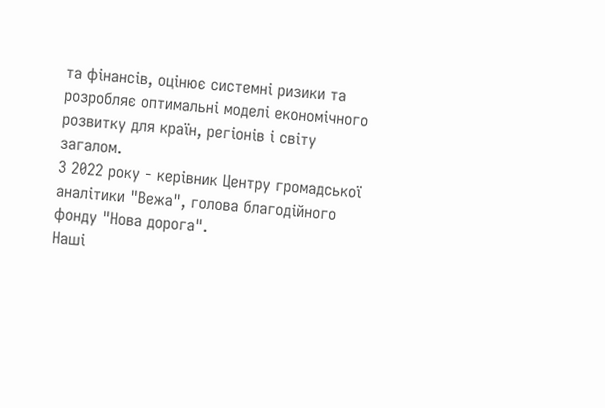та фінансів, оцінює системні ризики та розробляє оптимальні моделі економічного розвитку для країн, регіонів і світу загалом.
З 2022 року - керівник Центру громадської аналітики "Вежа", голова благодійного фонду "Нова дорога".
Наші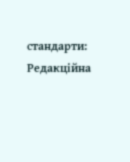стандарти: Редакційна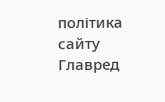політика сайту Главред